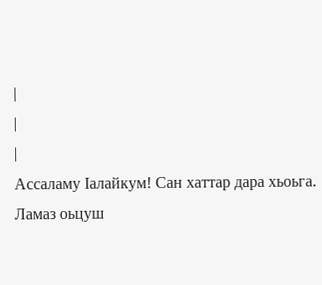|
|
|
Ассаламу Iалайкум! Сан хаттар дара хьоьга. Ламаз оьцуш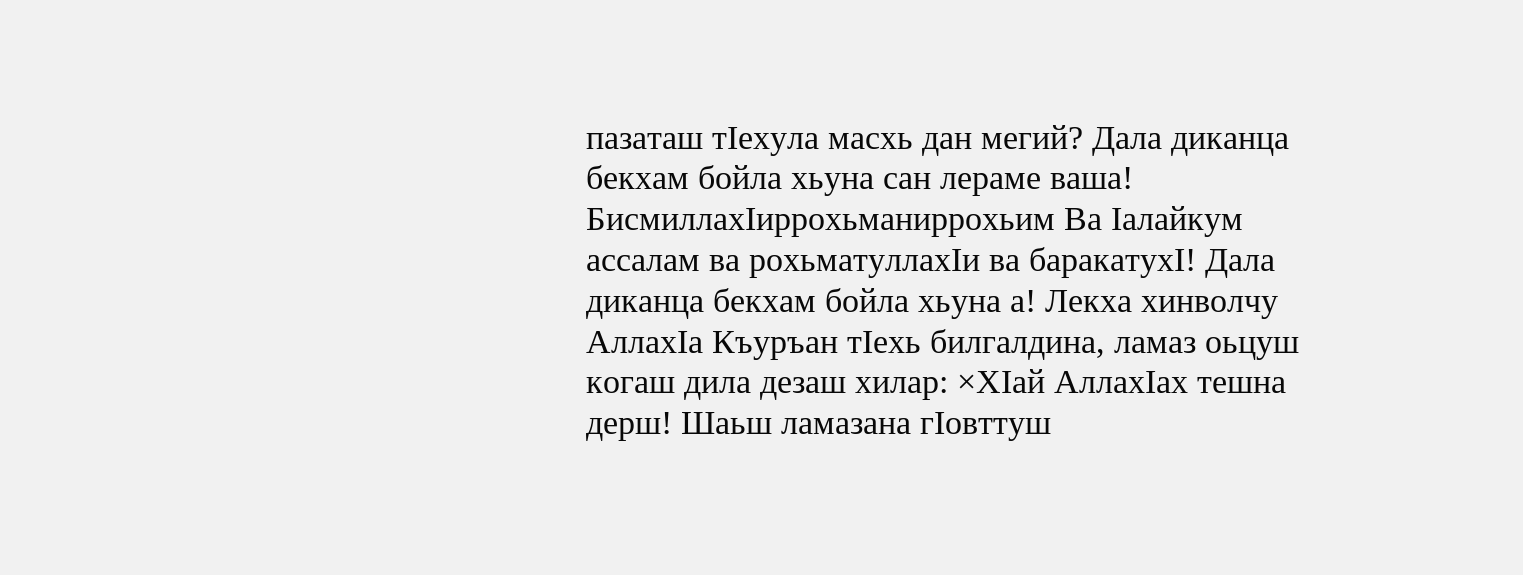пазаташ тIехула масхь дан мегий? Дала диканца бекхам бойла хьуна сан лераме ваша!
БисмиллахIиррохьманиррохьим Ва Iалайкум ассалам ва рохьматуллахIи ва баракатухI! Дала диканца бекхам бойла хьуна а! Лекха хинволчу АллахIа Къуръан тIехь билгалдина, ламаз оьцуш когаш дила дезаш хилар: ×ХIай АллахIах тешна дерш! Шаьш ламазана гIовттуш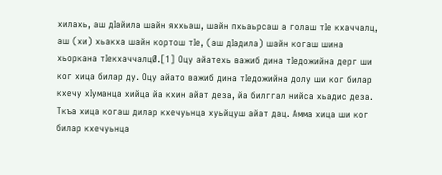хилахь, аш дIайила шайн яххьаш, шайн пхьаьрсаш а голаш тIе кхаччалц, аш (хи) хьакха шайн кортош тIе, (аш дIадила) шайн когаш шина хьоркана тIекхаччалцØ.[1] Оцу айатехь важиб дина тIедожийна дерг ши ког хица билар ду. Оцу айато важиб дина тIедожийна долу ши ког билар кхечу хIуманца хийца йа кхин айат деза, йа билггал нийса хьадис деза. Ткъа хица когаш дилар кхечуьнца хуьйцуш айат дац. Амма хица ши ког билар кхечуьнца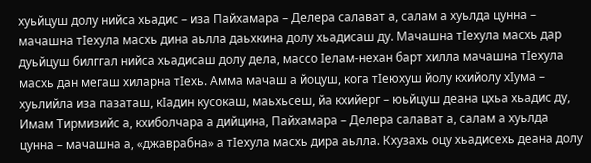хуьйцуш долу нийса хьадис – иза Пайхамара – Делера салават а, салам а хуьлда цунна – мачашна тIехула масхь дина аьлла даьхкина долу хьадисаш ду. Мачашна тIехула масхь дар дуьйцуш билггал нийса хьадисаш долу дела, массо Iелам-нехан барт хилла мачашна тIехула масхь дан мегаш хиларна тIехь. Амма мачаш а йоцуш, кога тIеюхуш йолу кхийолу хIума – хуьлийла иза пазаташ, кIадин кусокаш, маьхьсеш, йа кхийерг – юьйцуш деана цхьа хьадис ду, Имам Тирмизийс а, кхиболчара а дийцина, Пайхамара – Делера салават а, салам а хуьлда цунна – мачашна а, «джаврабна» а тIехула масхь дира аьлла. Кхузахь оцу хьадисехь деана долу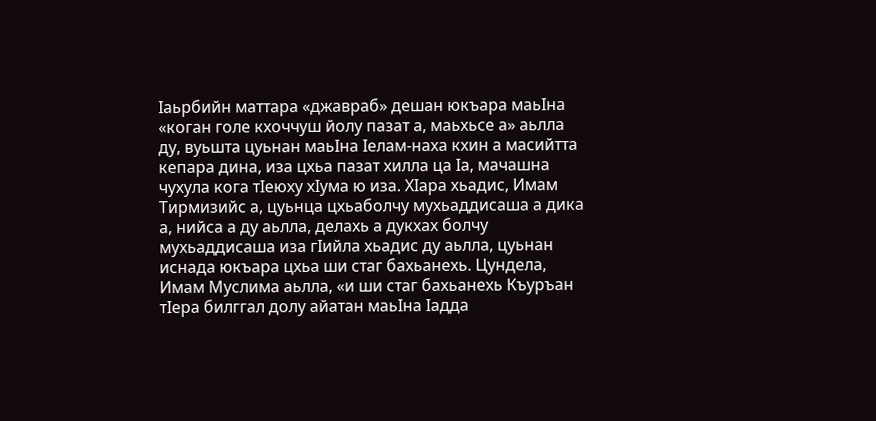Iаьрбийн маттара «джавраб» дешан юкъара маьIна «коган голе кхоччуш йолу пазат а, маьхьсе а» аьлла ду, вуьшта цуьнан маьIна Iелам-наха кхин а масийтта кепара дина, иза цхьа пазат хилла ца Iа, мачашна чухула кога тIеюху хIума ю иза. ХIара хьадис, Имам Тирмизийс а, цуьнца цхьаболчу мухьаддисаша а дика а, нийса а ду аьлла, делахь а дукхах болчу мухьаддисаша иза гIийла хьадис ду аьлла, цуьнан иснада юкъара цхьа ши стаг бахьанехь. Цундела, Имам Муслима аьлла, «и ши стаг бахьанехь Къуръан тIера билггал долу айатан маьIна Iадда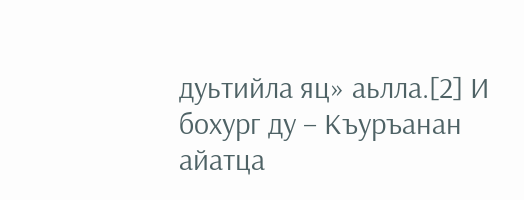дуьтийла яц» аьлла.[2] И бохург ду – Къуръанан айатца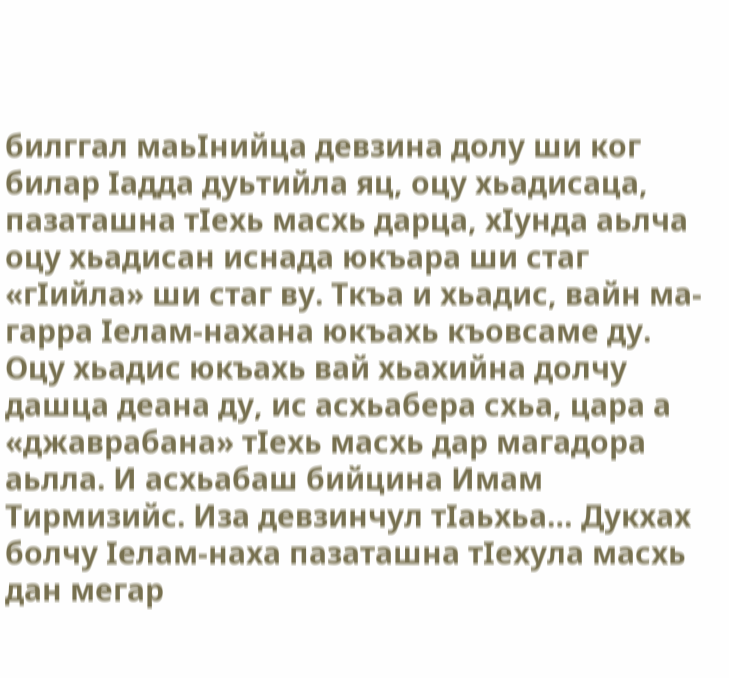билггал маьIнийца девзина долу ши ког билар Iадда дуьтийла яц, оцу хьадисаца, пазаташна тIехь масхь дарца, хIунда аьлча оцу хьадисан иснада юкъара ши стаг «гIийла» ши стаг ву. Ткъа и хьадис, вайн ма-гарра Iелам-нахана юкъахь къовсаме ду. Оцу хьадис юкъахь вай хьахийна долчу дашца деана ду, ис асхьабера схьа, цара а «джаврабана» тIехь масхь дар магадора аьлла. И асхьабаш бийцина Имам Тирмизийс. Иза девзинчул тIаьхьа… Дукхах болчу Iелам-наха пазаташна тIехула масхь дан мегар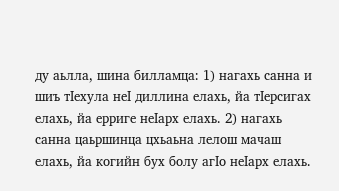ду аьлла, шина билламца: 1) нагахь санна и шиъ тIехула неI диллина елахь, йа тIерсигах елахь, йа ерриге неIарх елахь. 2) нагахь санна цаьршинца цхьаьна лелош мачаш елахь, йа когийн бух болу агIо неIарх елахь.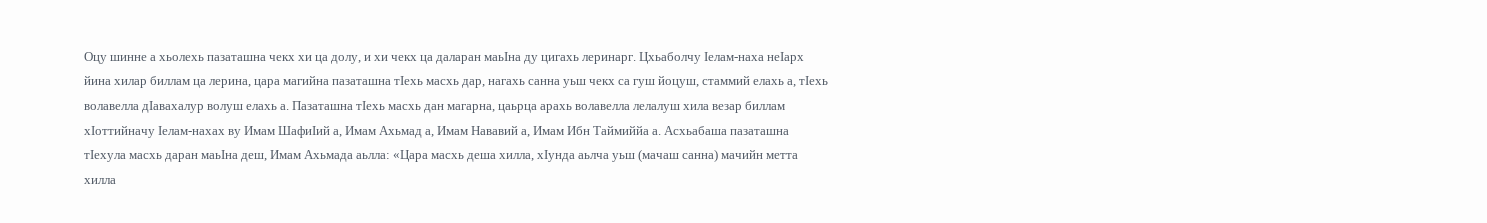Оцу шинне а хьолехь пазаташна чекх хи ца долу, и хи чекх ца даларан маьIна ду цигахь леринарг. Цхьаболчу Iелам-наха неIарх йина хилар биллам ца лерина, цара магийна пазаташна тIехь масхь дар, нагахь санна уьш чекх са гуш йоцуш, стаммий елахь а, тIехь волавелла дIавахалур волуш елахь а. Пазаташна тIехь масхь дан магарна, цаьрца арахь волавелла лелалуш хила везар биллам хIоттийначу Iелам-нахах ву Имам ШафиIий а, Имам Ахьмад а, Имам Нававий а, Имам Ибн Таймиййа а. Асхьабаша пазаташна тIехула масхь даран маьIна деш, Имам Ахьмада аьлла: «Цара масхь деша хилла, хIунда аьлча уьш (мачаш санна) мачийн метта хилла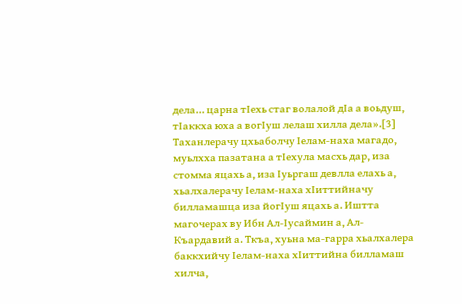дела… царна тIехь стаг волалой дIа а воьдуш, тIаккха юха а вогIуш лелаш хилла дела».[3] Таханлерачу цхьаболчу Iелам-наха магадо, муьлхха пазатана а тIехула масхь дар, иза стомма яцахь а, иза Iуьргаш девлла елахь а, хьалхалерачу Iелам-наха хIиттийначу билламашца иза йогIуш яцахь а. Иштта магочерах ву Ибн Ал-Iусаймин а, Ал-Къардавий а. Ткъа, хуьна ма-гарра хьалхалера баккхийчу Iелам-наха хIиттийна билламаш хилча,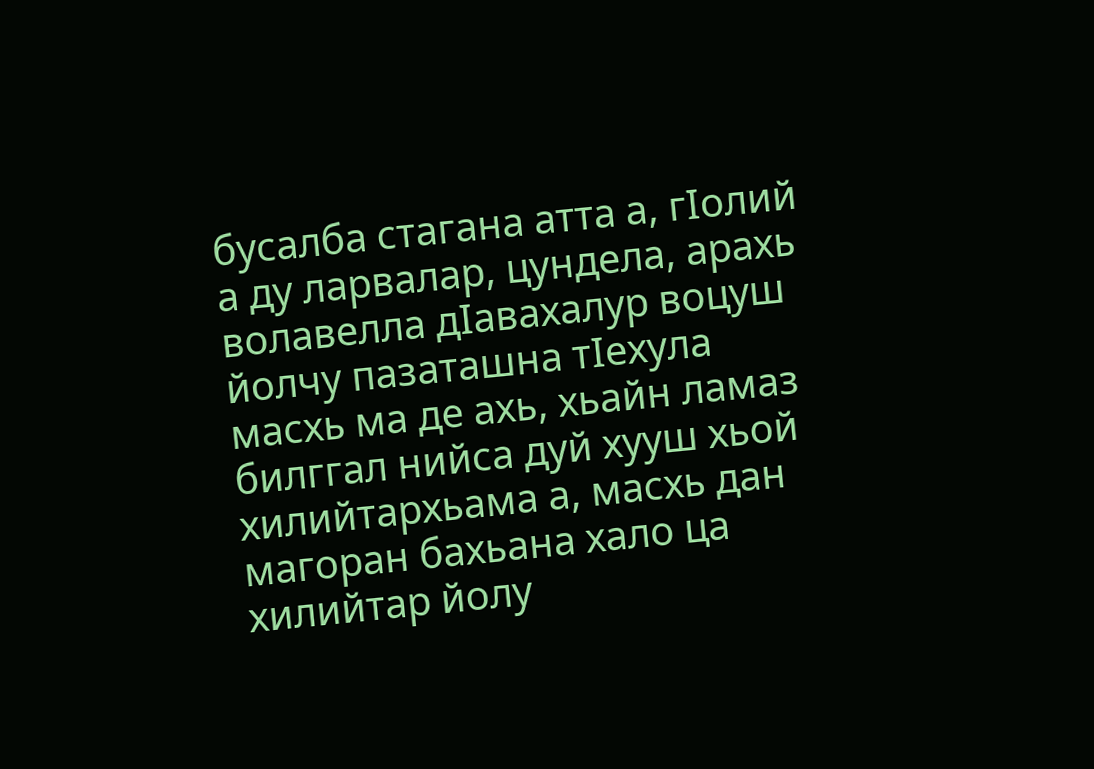бусалба стагана атта а, гIолий а ду ларвалар, цундела, арахь волавелла дIавахалур воцуш йолчу пазаташна тIехула масхь ма де ахь, хьайн ламаз билггал нийса дуй хууш хьой хилийтархьама а, масхь дан магоран бахьана хало ца хилийтар йолу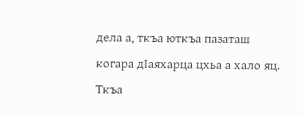дела а, ткъа юткъа пазаташ когара дIаяхарца цхьа а хало яц. Ткъа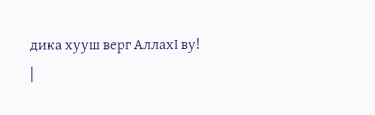дика хууш верг АллахI ву!
|